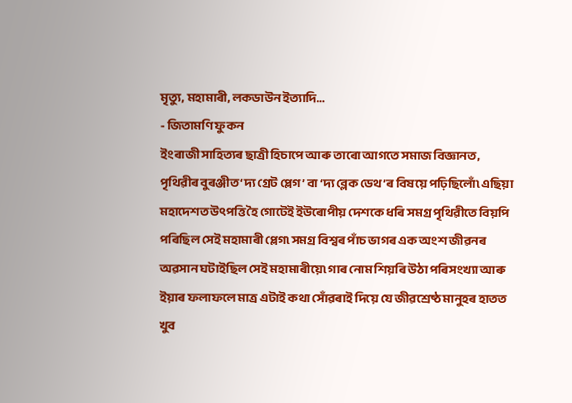মৃত্যু, মহামাৰী, লকডাউন ইত্যাদি…
- জিতামণি ফুকন
ইংৰাজী সাহিত্যৰ ছাত্রী হিচাপে আৰু তাৰো আগতে সমাজ বিজ্ঞানত, পৃথিৱীৰ বুৰঞ্জীত ‘দ্য গ্রেট প্লেগ’ বা ‘দ্য ব্লেক ডেথ’ৰ বিষয়ে পঢ়িছিলোঁ৷ এছিয়া মহাদেশত উৎপত্তি হৈ গোটেই ইউৰোপীয় দেশকে ধৰি সমগ্র পৃথিৱীতে বিয়পি পৰিছিল সেই মহামাৰী প্লেগ৷ সমগ্র বিশ্বৰ পাঁচ ভাগৰ এক অংশ জীৱনৰ অৱসান ঘটাইছিল সেই মহামাৰীয়ে৷ গাৰ নোম শিয়ৰি উঠা পৰিসংখ্যা আৰু ইয়াৰ ফলাফলে মাত্র এটাই কথা সোঁৱৰাই দিয়ে যে জীৱশ্রেষ্ঠ মানুহৰ হাতত খুব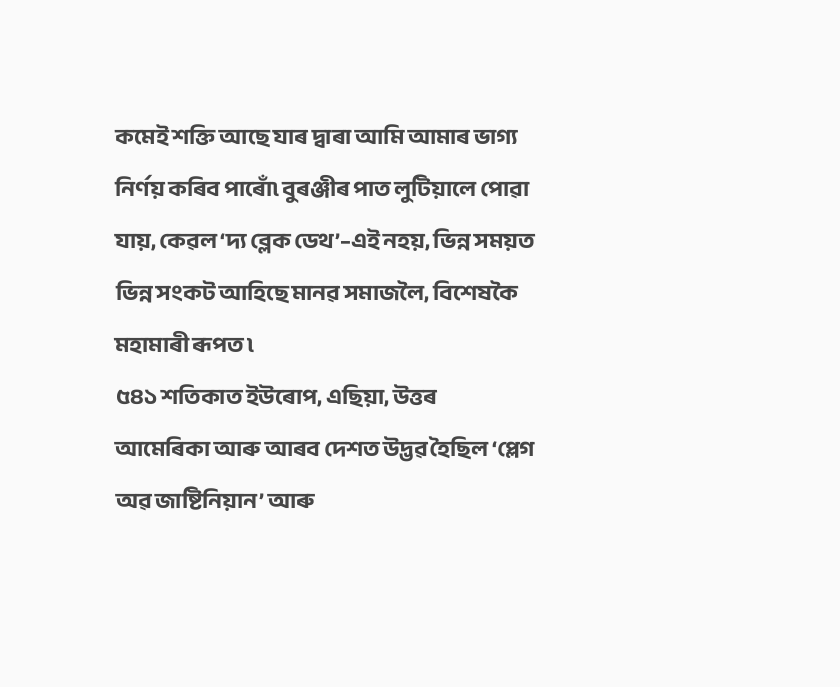কমেই শক্তি আছে যাৰ দ্বাৰা আমি আমাৰ ভাগ্য নির্ণয় কৰিব পাৰোঁ৷ বুৰঞ্জীৰ পাত লুটিয়ালে পোৱা যায়, কেৱল ‘দ্য ব্লেক ডেথ’–এই নহয়, ভিন্ন সময়ত ভিন্ন সংকট আহিছে মানৱ সমাজলৈ, বিশেষকৈ মহামাৰী ৰূপত ৷
৫৪১ শতিকাত ইউৰোপ, এছিয়া, উত্তৰ আমেৰিকা আৰু আৰব দেশত উদ্ভৱ হৈছিল ‘প্লেগ অৱ জাষ্টিনিয়ান’ আৰু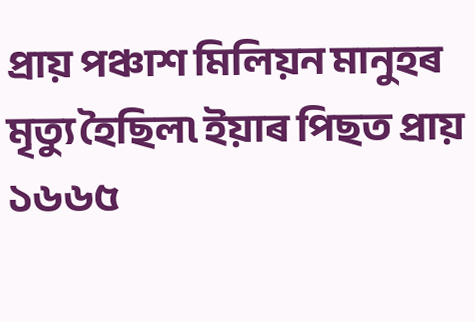প্রায় পঞ্চাশ মিলিয়ন মানুহৰ মৃত্যু হৈছিল৷ ইয়াৰ পিছত প্রায় ১৬৬৫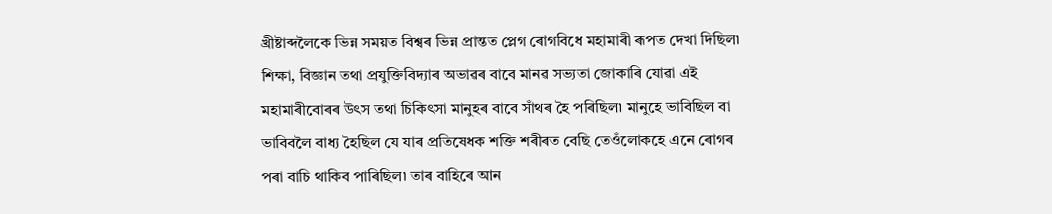খ্রীষ্টাব্দলৈকে ভিন্ন সময়ত বিশ্বৰ ভিন্ন প্রান্তত প্লেগ ৰোগবিধে মহামাৰী ৰূপত দেখা দিছিল৷ শিক্ষা, বিজ্ঞান তথা প্রযুক্তিবিদ্যাৰ অভাৱৰ বাবে মানৱ সভ্যতা জোকাৰি যোৱা এই মহামাৰীবোৰৰ উৎস তথা চিকিৎসা মানুহৰ বাবে সাঁথৰ হৈ পৰিছিল৷ মানুহে ভাবিছিল বা ভাবিবলৈ বাধ্য হৈছিল যে যাৰ প্রতিষেধক শক্তি শৰীৰত বেছি তেওঁলোকহে এনে ৰোগৰ পৰা বাচি থাকিব পাৰিছিল৷ তাৰ বাহিৰে আন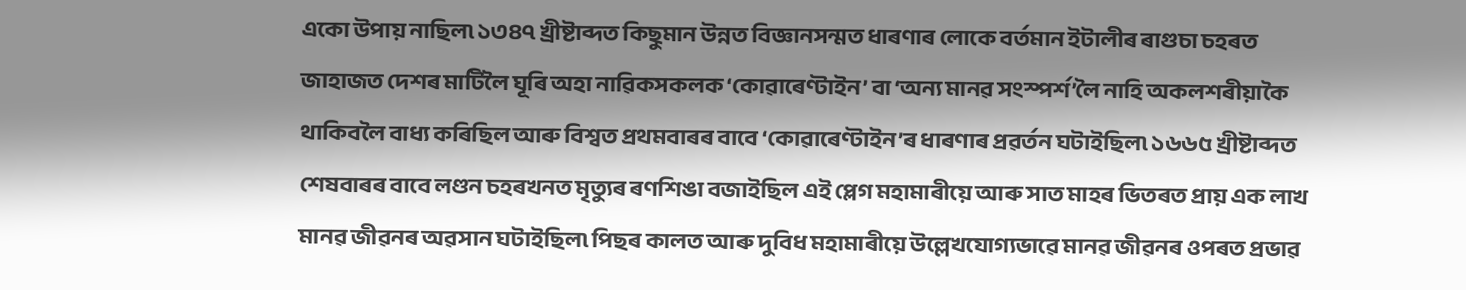একো উপায় নাছিল৷ ১৩৪৭ খ্রীষ্টাব্দত কিছুমান উন্নত বিজ্ঞানসন্মত ধাৰণাৰ লোকে বর্তমান ইটালীৰ ৰাগুচা চহৰত জাহাজত দেশৰ মাটিলৈ ঘূৰি অহা নাৱিকসকলক ‘কোৱাৰেণ্টাইন’ বা ‘অন্য মানৱ সংস্পর্শ’লৈ নাহি অকলশৰীয়াকৈ থাকিবলৈ বাধ্য কৰিছিল আৰু বিশ্বত প্রথমবাৰৰ বাবে ‘কোৱাৰেণ্টাইন’ৰ ধাৰণাৰ প্রৱর্তন ঘটাইছিল৷ ১৬৬৫ খ্রীষ্টাব্দত শেষবাৰৰ বাবে লণ্ডন চহৰখনত মৃত্যুৰ ৰণশিঙা বজাইছিল এই প্লেগ মহামাৰীয়ে আৰু সাত মাহৰ ভিতৰত প্রায় এক লাখ মানৱ জীৱনৰ অৱসান ঘটাইছিল৷ পিছৰ কালত আৰু দুবিধ মহামাৰীয়ে উল্লেখযোগ্যভাৱে মানৱ জীৱনৰ ওপৰত প্রভাৱ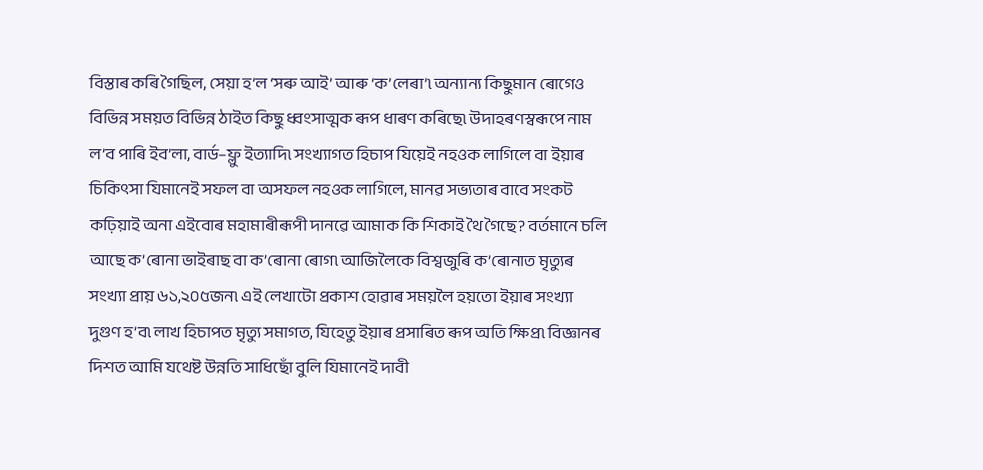বিস্তাৰ কৰি গৈছিল, সেয়া হ’ল ‘সৰু আই’ আৰু ‘ক’লেৰা’৷ অন্যান্য কিছুমান ৰোগেও বিভিন্ন সময়ত বিভিন্ন ঠাইত কিছু ধ্বংসাত্মক ৰূপ ধাৰণ কৰিছে৷ উদাহৰণস্বৰূপে নাম ল’ব পাৰি ইব’লা, বার্ড–ফ্লু ইত্যাদি৷ সংখ্যাগত হিচাপ যিয়েই নহওক লাগিলে বা ইয়াৰ চিকিৎসা যিমানেই সফল বা অসফল নহওক লাগিলে, মানৱ সভ্যতাৰ বাবে সংকট কঢ়িয়াই অনা এইবোৰ মহামাৰীৰূপী দানৱে আমাক কি শিকাই থৈ গৈছে? বর্তমানে চলি আছে ক’ৰোনা ভাইৰাছ বা ক’ৰোনা ৰোগ৷ আজিলৈকে বিশ্বজুৰি ক’ৰোনাত মৃত্যুৰ সংখ্যা প্রায় ৬১,২০৫জন৷ এই লেখাটো প্রকাশ হোৱাৰ সময়লৈ হয়তো ইয়াৰ সংখ্যা দুগুণ হ’ব৷ লাখ হিচাপত মৃত্যু সমাগত, যিহেতু ইয়াৰ প্রসাৰিত ৰূপ অতি ক্ষিপ্র৷ বিজ্ঞানৰ দিশত আমি যথেষ্ট উন্নতি সাধিছোঁ বুলি যিমানেই দাবী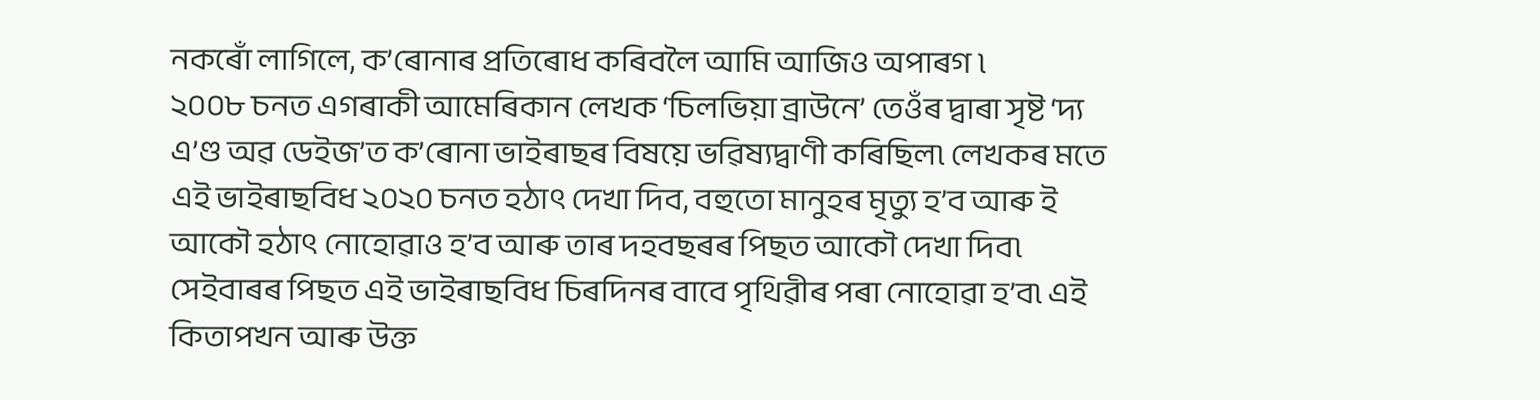নকৰোঁ লাগিলে, ক’ৰোনাৰ প্রতিৰোধ কৰিবলৈ আমি আজিও অপাৰগ ৷
২০০৮ চনত এগৰাকী আমেৰিকান লেখক ‘চিলভিয়া ব্রাউনে’ তেওঁৰ দ্বাৰা সৃষ্ট ‘দ্য এ’ণ্ড অৱ ডেইজ’ত ক’ৰোনা ভাইৰাছৰ বিষয়ে ভৱিষ্যদ্বাণী কৰিছিল৷ লেখকৰ মতে এই ভাইৰাছবিধ ২০২০ চনত হঠাৎ দেখা দিব, বহুতো মানুহৰ মৃত্যু হ’ব আৰু ই আকৌ হঠাৎ নোহোৱাও হ’ব আৰু তাৰ দহবছৰৰ পিছত আকৌ দেখা দিব৷ সেইবাৰৰ পিছত এই ভাইৰাছবিধ চিৰদিনৰ বাবে পৃথিৱীৰ পৰা নোহোৱা হ’ব৷ এই কিতাপখন আৰু উক্ত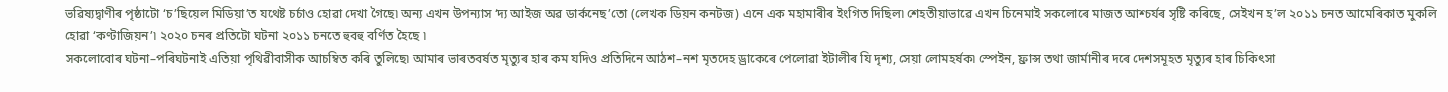ভৱিষ্যদ্বাণীৰ পৃষ্ঠাটো ‘চ’ছিয়েল মিডিয়া’ত যথেষ্ট চর্চাও হোৱা দেখা গৈছে৷ অন্য এখন উপন্যাস ‘দ্য আইজ অৱ ডার্কনেছ’তো (লেখক ডিয়ন কনটজ) এনে এক মহামাৰীৰ ইংগিত দিছিল৷ শেহতীয়াভাৱে এখন চিনেমাই সকলোৰে মাজত আশ্চর্যৰ সৃষ্টি কৰিছে, সেইখন হ’ল ২০১১ চনত আমেৰিকাত মুকলি হোৱা ‘কণ্টাজিয়ন’৷ ২০২০ চনৰ প্রতিটো ঘটনা ২০১১ চনতে হুবহু বর্ণিত হৈছে ৷
সকলোবোৰ ঘটনা–পৰিঘটনাই এতিয়া পৃথিৱীবাসীক আচম্বিত কৰি তুলিছে৷ আমাৰ ভাৰতবর্ষত মৃত্যুৰ হাৰ কম যদিও প্রতিদিনে আঠশ–নশ মৃতদেহ ড্রাকেৰে পেলোৱা ইটালীৰ যি দৃশ্য, সেয়া লোমহর্ষক৷ স্পেইন, ফ্রান্স তথা জার্মানীৰ দৰে দেশসমূহত মৃত্যুৰ হাৰ চিকিৎসা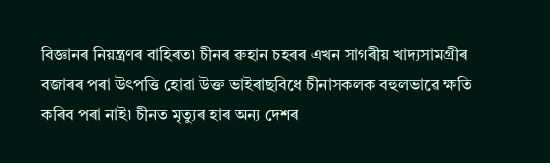বিজ্ঞানৰ নিয়ন্ত্রণৰ বাহিৰত৷ চীনৰ ৱুহান চহৰৰ এখন সাগৰীয় খাদ্যসামগ্রীৰ বজাৰৰ পৰা উৎপত্তি হোৱা উক্ত ভাইৰাছবিধে চীনাসকলক বহুলভাৱে ক্ষতি কৰিব পৰা নাই৷ চীনত মৃত্যুৰ হাৰ অন্য দেশৰ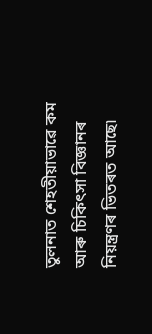তুলনাত শেহতীয়াভাৱে কম আৰু চিকিৎসা বিজ্ঞানৰ নিয়ন্ত্রণৰ ভিতৰত আছে৷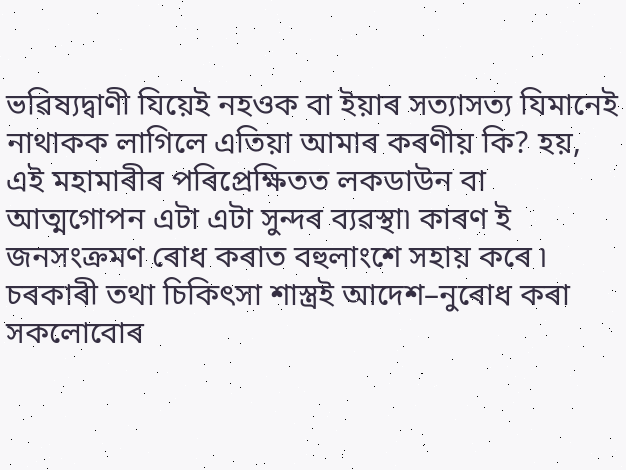ভৱিষ্যদ্বাণী যিয়েই নহওক বা ইয়াৰ সত্যাসত্য যিমানেই নাথাকক লাগিলে এতিয়া আমাৰ কৰণীয় কি? হয়, এই মহামাৰীৰ পৰিপ্রেক্ষিতত লকডাউন বা আত্মগোপন এটা এটা সুন্দৰ ব্যৱস্থা৷ কাৰণ ই জনসংক্রমণ ৰোধ কৰাত বহুলাংশে সহায় কৰে ৷
চৰকাৰী তথা চিকিৎসা শাস্ত্রই আদেশ–নুৰোধ কৰা সকলোবোৰ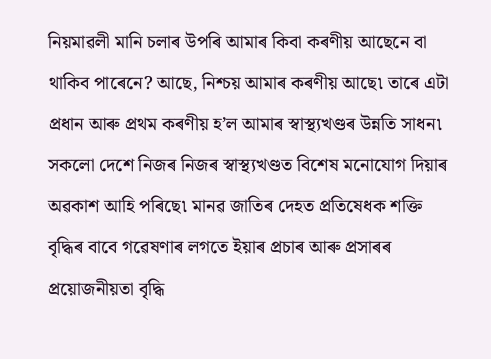নিয়মাৱলী মানি চলাৰ উপৰি আমাৰ কিবা কৰণীয় আছেনে বা থাকিব পাৰেনে? আছে, নিশ্চয় আমাৰ কৰণীয় আছে৷ তাৰে এটা প্রধান আৰু প্রথম কৰণীয় হ’ল আমাৰ স্বাস্থ্যখণ্ডৰ উন্নতি সাধন৷ সকলো দেশে নিজৰ নিজৰ স্বাস্থ্যখণ্ডত বিশেষ মনোযোগ দিয়াৰ অৱকাশ আহি পৰিছে৷ মানৱ জাতিৰ দেহত প্রতিষেধক শক্তি বৃদ্ধিৰ বাবে গৱেষণাৰ লগতে ইয়াৰ প্রচাৰ আৰু প্রসাৰৰ প্রয়োজনীয়তা বৃদ্ধি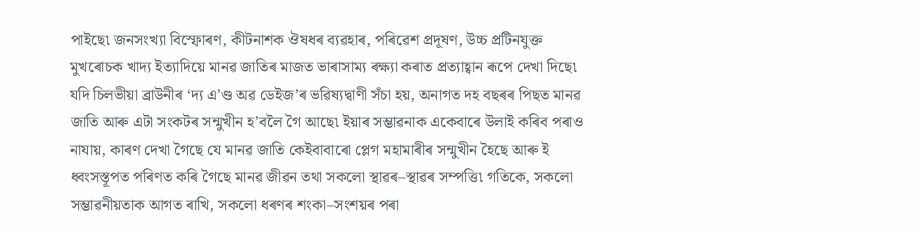পাইছে৷ জনসংখ্যা বিস্ফোৰণ, কীটনাশক ঔষধৰ ব্যৱহাৰ, পৰিৱেশ প্রদূষণ, উচ্চ প্রটিনযুক্ত মুখৰোচক খাদ্য ইত্যাদিয়ে মানৱ জাতিৰ মাজত ভাৰাসাম্য ৰক্ষ্যা কৰাত প্রত্যাহ্বান ৰূপে দেখা দিছে৷ যদি চিলভীয়া ব্রাউনীৰ ‘দ্য এ’ণ্ড অৱ ডেইজ’ৰ ভৱিষ্যদ্বাণী সঁচা হয়, অনাগত দহ বছৰৰ পিছত মানৱ জাতি আৰু এটা সংকটৰ সন্মুখীন হ’বলৈ গৈ আছে৷ ইয়াৰ সম্ভাৱনাক একেবাৰে উলাই কৰিব পৰাও নাযায়, কাৰণ দেখা গৈছে যে মানৱ জাতি কেইবাবাৰো প্লেগ মহামাৰীৰ সন্মুখীন হৈছে আৰু ই ধ্বংসস্তূপত পৰিণত কৰি গৈছে মানৱ জীৱন তথা সকলো স্থাৱৰ–স্থাৱৰ সম্পত্তি৷ গতিকে, সকলো সম্ভাৱনীয়তাক আগত ৰাখি, সকলো ধৰণৰ শংকা–সংশয়ৰ পৰা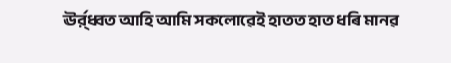ঊর্র্ধ্বত আহি আমি সকলোৱেই হাতত হাত ধৰি মানৱ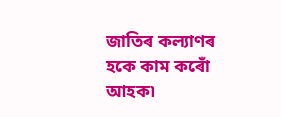জাতিৰ কল্যাণৰ হকে কাম কৰোঁ আহক৷